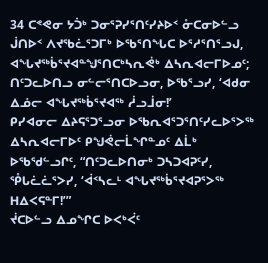34 ᑕᕝᕙᓂ ᔭᑑᒃ ᑐᓂᕐᕈᓯᕐᑎᑦᓯᔨᐅᑉ ᓁᑕᓂᐅᓪᓗ ᒎᑎᐅᑉ ᐱᔪᖃᓛᕐᑐᒥᒃ ᐅᖃᕐᑎᖓᑕ ᐅᕐᓱᕐᑎᕐᓗᒍ, ᐊᖓᔪᖅᑳᕐᔪᐊᓐᖑᕐᑎᑕᒃᓴᕆᕚᒃ ᐃᓴᕆᐊᓕᒥᐅᓄᑦ; ᑎᑦᑐᓚᐅᑎᓗ ᓂᓪᓕᕐᑎᑕᐅᓗᓂ, ᐅᖃᕐᓗᓯ, ‘ᐊᑯᓂ ᐃᓅᓕ ᐊᖓᔪᖅᑳᕐᔪᐊᖅ ᓲᓗᒨᓂ!’
ᑭᓯᐊᓂᓕ ᐃᔨᕋᕐᑐᕐᓗᓂ ᐅᖃᕆᐊᕐᑐᕐᑎᑦᓯᓚᐅᕐᐳᖅ ᐃᓴᕆᐊᓕᒥᐅᑦ ᑭᖑᕚᓕᒫᖏᓐᓄᑦ ᐃᒫᒃ ᐅᖃᖁᓪᓗᒋᑦ, “ᑎᑦᑐᓚᐅᑎᓂᒃ ᑐᓴᑐᐊᕈᑦᓯ, ᕾᒐᓛᓛᕐᐳᓯ, ‘ᐋᑉᓴᓚᒻ ᐊᖓᔪᖅᑳᕐᔪᐊᕈᕐᐳᖅ ᕼᐃᐸᕋᓐᒥ!’”
ᔫᑕᐅᓪᓗ ᐃᓄᖏᑕ ᐅᐸᒃᐹᑦ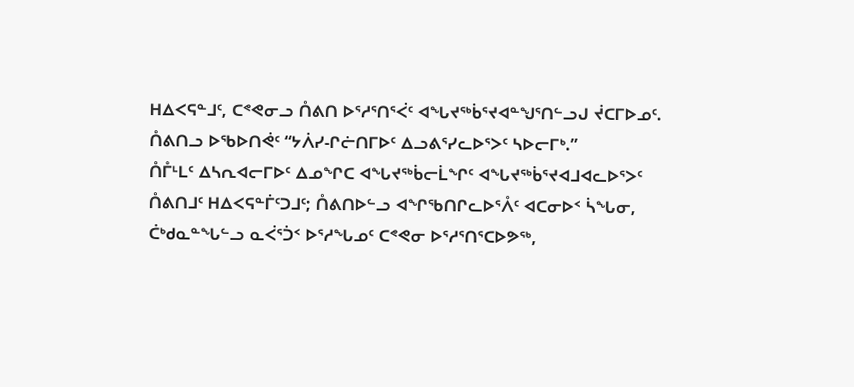ᕼᐃᐸᕋᓐᒧᑦ, ᑕᕝᕙᓂᓗ ᑍᕕᑎ ᐅᕐᓱᕐᑎᕐᐹᑦ ᐊᖓᔪᖅᑳᕐᔪᐊᓐᖑᕐᑎᓪᓗᒍ ᔫᑕᒥᐅᓄᑦ. ᑍᕕᑎᓗ ᐅᖃᐅᑎᕚᑦ “ᔭᐲᓯ-ᒋᓖᑎᒥᐅᑦ ᐃᓗᕕᕐᓯᓚᐅᕐᐳᑦ ᓴᐅᓕᒥᒃ.”
ᑍᒤᒻᒪᑦ ᐃᓴᕆᐊᓕᒥᐅᑦ ᐃᓄᖏᑕ ᐊᖓᔪᖅᑳᓕᒫᖏᑦ ᐊᖓᔪᖅᑳᕐᔪᐊᒧᐊᓚᐅᕐᐳᑦ ᑍᕕᑎᒧᑦ ᕼᐃᐸᕋᓐᒦᑦᑐᒧᑦ; ᑍᕕᑎᐅᓪᓗ ᐊᖏᖃᑎᒋᓚᐅᕐᐰᑦ ᐊᑕᓂᐅᑉ ᓵᖓᓂ, ᑖᒃᑯᓇᓐᖓᓪᓗ ᓇᐹᕐᑑᑉ ᐅᕐᓱᖓᓄᑦ ᑕᕝᕙᓂ ᐅᕐᓱᕐᑎᕐᑕᐅᕗᖅ,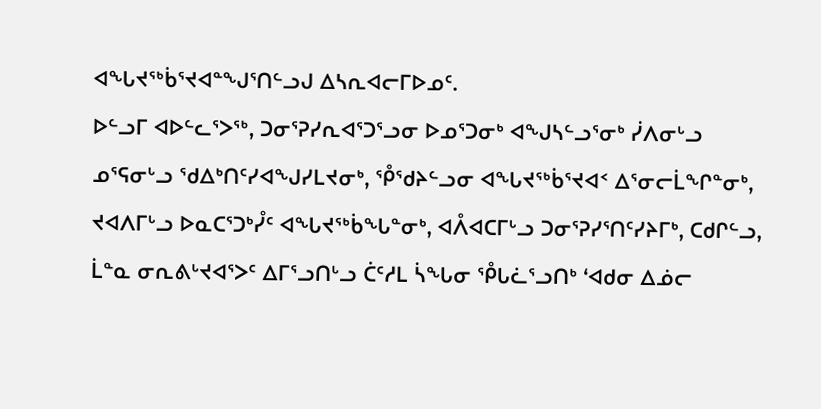ᐊᖓᔪᖅᑳᕐᔪᐊᓐᖑᕐᑎᓪᓗᒍ ᐃᓴᕆᐊᓕᒥᐅᓄᑦ.
ᐅᓪᓗᒥ ᐊᐅᓪᓚᕐᐳᖅ, ᑐᓂᕐᕈᓯᕆᐊᕐᑐᕐᓗᓂ ᐅᓄᕐᑐᓂᒃ ᐊᖑᓴᓪᓗᕐᓂᒃ ᓰᐱᓂᒡᓗ ᓄᕐᕋᓂᒡᓗ ᖁᐃᒃᑎᑦᓯᐊᖑᓯᒪᔪᓂᒃ, ᕾᖁᔨᓪᓗᓂ ᐊᖓᔪᖅᑳᕐᔪᐊᑉ ᐃᕐᓂᓕᒫᖏᓐᓂᒃ, ᔪᐊᐱᒥᒡᓗ ᐅᓇᑕᕐᑐᒃᓮᑦ ᐊᖓᔪᖅᑳᖓᓐᓂᒃ, ᐊᐰᐊᑕᒥᒡᓗ ᑐᓂᕐᕈᓯᕐᑎᑦᓯᔨᒥᒃ, ᑕᑯᒋᓪᓗ, ᒫᓐᓇ ᓂᕆᕕᒡᔪᐊᕐᐳᑦ ᐃᒥᕐᓗᑎᒡᓗ ᑖᑦᓱᒪ ᓵᖓᓂ ᕾᒐᓛᕐᓗᑎᒃ ‘ᐊᑯᓂ ᐃᓅᓕ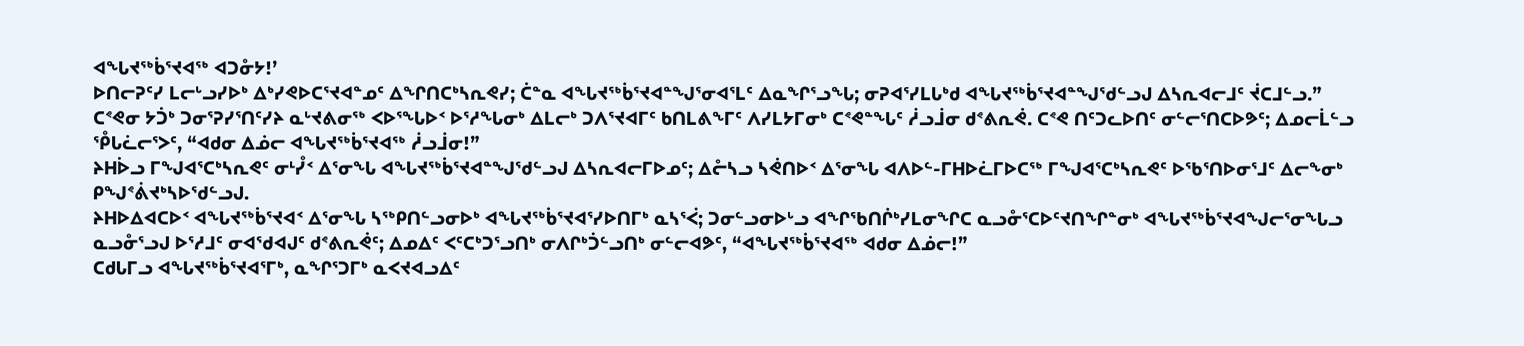ᐊᖓᔪᖅᑳᕐᔪᐊᖅ ᐊᑐᓁᔭ!’
ᐅᑎᓕᕈᑦᓯ ᒪᓕᒡᓗᓯᐅᒃ ᐃᒃᓯᕙᐅᑕᕐᔪᐊᓐᓄᑦ ᐃᖏᑎᑕᒃᓴᕆᕙᓯ; ᑖᓐᓇ ᐊᖓᔪᖅᑳᕐᔪᐊᓐᖑᕐᓂᐊᕐᒪᑦ ᐃᓇᖏᕐᓗᖓ; ᓂᕈᐊᕐᓯᒪᒐᒃᑯ ᐊᖓᔪᖅᑳᕐᔪᐊᓐᖑᖁᓪᓗᒍ ᐃᓴᕆᐊᓕᒧᑦ ᔫᑕᒧᓪᓗ.”
ᑕᕝᕙᓂ ᔭᑑᒃ ᑐᓂᕐᕈᓯᕐᑎᑦᓯᔨ ᓇᒡᔪᕕᓂᖅ ᐸᐅᕐᖓᐅᑉ ᐅᕐᓱᖓᓂᒃ ᐃᒪᓕᒃ ᑐᐱᕐᔪᐊᒥᑦ ᑲᑎᒪᕕᖕᒥᑦ ᐱᓯᒪᔭᒥᓂᒃ ᑕᕝᕙᓐᖓᑦ ᓲᓗᒨᓂ ᑯᕝᕕᕆᕚ. ᑕᕝᕙ ᑎᑦᑐᓚᐅᑎᑦ ᓂᓪᓕᕐᑎᑕᐅᕗᑦ; ᐃᓄᓕᒫᓪᓗ ᕾᒐᓛᓕᕐᐳᑦ, “ᐊᑯᓂ ᐃᓅᓕ ᐊᖓᔪᖅᑳᕐᔪᐊᖅ ᓲᓗᒨᓂ!”
ᔨᕼᐆᓗ ᒥᖑᐊᕐᑕᒃᓴᕆᕙᑦ ᓂᒻᓮᑉ ᐃᕐᓂᖓ ᐊᖓᔪᖅᑳᕐᔪᐊᓐᖑᖁᓪᓗᒍ ᐃᓴᕆᐊᓕᒥᐅᓄᑦ; ᐃᓔᓴᓗ ᓴᕚᑎᐅᑉ ᐃᕐᓂᖓ ᐊᐱᐅᓪ-ᒥᕼᐅᓛᒥᐅᑕᖅ ᒥᖑᐊᕐᑕᒃᓴᕆᕙᑦ ᐅᖃᕐᑎᐅᓂᕐᒧᑦ ᐃᓕᖕᓂᒃ ᑭᖑᕝᕖᔪᒃᓴᐅᖁᓪᓗᒍ.
ᔨᕼᐅᐃᐊᑕᐅᑉ ᐊᖓᔪᖅᑳᕐᔪᐊᑉ ᐃᕐᓂᖓ ᓴᖅᑭᑎᓪᓗᓂᐅᒃ ᐊᖓᔪᖅᑳᕐᔪᐊᕐᓯᐅᑎᒥᒃ ᓇᓴᕐᐹ; ᑐᓂᓪᓗᓂᐅᒡᓗ ᐊᖏᖃᑎᒌᒃᓯᒪᓂᖏᑕ ᓇᓗᓁᕐᑕᐅᑦᔪᑎᖏᓐᓂᒃ ᐊᖓᔪᖅᑳᕐᔪᐊᖑᓕᕐᓂᖓᓗ ᓇᓗᓁᕐᓗᒍ ᐅᕐᓱᒧᑦ ᓂᐊᖁᐊᒍᑦ ᑯᕝᕕᕆᕚᑦ; ᐃᓄᐃᑦ ᐸᑦᑕᒃᑐᕐᓗᑎᒃ ᓂᐱᒋᒃᑑᓪᓗᑎᒃ ᓂᓪᓕᐊᕗᑦ, “ᐊᖓᔪᖅᑳᕐᔪᐊᖅ ᐊᑯᓂ ᐃᓅᓕ!”
ᑕᑯᒐᒥᓗ ᐊᖓᔪᖅᑳᕐᔪᐊᕐᒥᒃ, ᓇᖏᕐᑐᒥᒃ ᓇᐸᔪᐊᓗᐃᑦ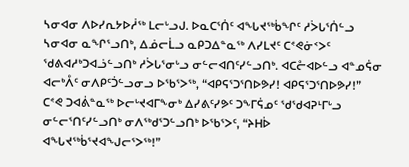ᓴᓂᐊᓂ ᐱᐅᓯᕆᔭᐅᓲᖅ ᒪᓕᒡᓗᒍ. ᐅᓇᑕᕐᑏᑦ ᐊᖓᔪᖅᑳᖏᑦ ᓱᐴᒐᕐᑏᓪᓗ ᓴᓂᐊᓂ ᓇᖏᕐᓗᑎᒃ, ᐃᓅᓕᒫᓗ ᓇᑭᑐᐃᓐᓇᖅ ᐱᓯᒪᔪᑦ ᑕᕝᕙᓃᑉᐳᑦ ᖁᕕᐊᓱᒃᑐᐊᓘᓪᓗᑎᒃ ᓱᐴᒐᕐᓂᒡᓗ ᓂᓪᓕᐊᑎᑦᓯᓪᓗᑎᒃ. ᐊᑕᓔᐊᐅᓪᓗ ᐊᓐᓄᕌᓂ ᐊᓕᒃᐰᑦ ᓂᐱᑭᑦᑑᓪᓗᓂᓗ ᐅᖃᕐᐳᖅ, “ᐊᑭᕋᕐᑐᕐᑎᐅᕗᓯ! ᐊᑭᕋᕐᑐᕐᑎᐅᕗᓯ!”
ᑕᕝᕙ ᑐᐊᕖᓐᓇᖅ ᐅᓕᒡᔪᐊᒥᖕᓂᒃ ᐃᓯᕕᑦᓯᕗᑦ ᑐᖕᒥᕌᓄᑦ ᖁᖁᐊᕈᒻᒥᒡᓗ ᓂᓪᓕᕐᑎᑦᓯᓪᓗᑎᒃ ᓂᐱᖅᑯᕐᑐᓪᓗᑎᒃ ᐅᖃᕐᐳᑦ, “ᔨᕼᐆ ᐊᖓᔪᖅᑳᕐᔪᐊᖑᓕᕐᐳᖅ!”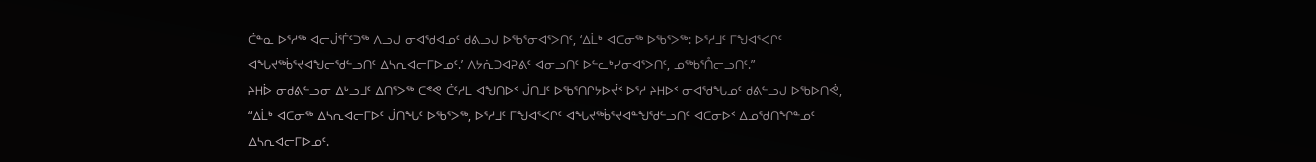ᑖᓐᓇ ᐅᕐᓱᖅ ᐊᓕᒎᕐᒦᑦᑐᖅ ᐱᓗᒍ ᓂᐊᖁᐊᓄᑦ ᑯᕕᓗᒍ ᐅᖃᕐᓂᐊᕐᐳᑎᑦ, ‘ᐃᒫᒃ ᐊᑕᓂᖅ ᐅᖃᕐᐳᖅ: ᐅᕐᓱᒧᑦ ᒥᖑᐊᕐᐸᒋᑦ ᐊᖓᔪᖅᑳᕐᔪᐊᖑᓕᖁᓪᓗᑎᑦ ᐃᓴᕆᐊᓕᒥᐅᓄᑦ.’ ᐱᔭᕇᑐᐊᕈᕕᑦ ᐊᓂᓗᑎᑦ ᐅᓪᓚᒃᓯᓂᐊᕐᐳᑎᑦ, ᓄᖅᑲᕐᑍᓕᓗᑎᑦ.”
ᔨᕼᐆ ᓂᑯᕕᓪᓗᓂ ᐃᒡᓗᒧᑦ ᐃᑎᕐᐳᖅ ᑕᕝᕙ ᑖᑦᓱᒪ ᐊᖑᑎᐅᑉ ᒎᑎᒧᑦ ᐅᖃᕐᑎᒋᔭᐅᔫᑉ ᐅᕐᓱ ᔨᕼᐅᑉ ᓂᐊᖁᖓᓄᑦ ᑯᕕᓪᓗᒍ ᐅᖃᐅᑎᕚ, “ᐃᒫᒃ ᐊᑕᓂᖅ ᐃᓴᕆᐊᓕᒥᐅᑦ ᒎᑎᖓᑦ ᐅᖃᕐᐳᖅ, ᐅᕐᓱᒧᑦ ᒥᖑᐊᕐᐸᒋᑦ ᐊᖓᔪᖅᑳᕐᔪᐊᓐᖑᖁᓪᓗᑎᑦ ᐊᑕᓂᐅᑉ ᐃᓄᖁᑎᖏᓐᓄᑦ ᐃᓴᕆᐊᓕᒥᐅᓄᑦ.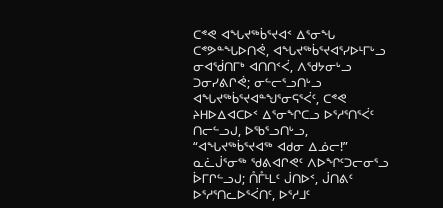ᑕᕝᕙ ᐊᖓᔪᖅᑳᕐᔪᐊᑉ ᐃᕐᓂᖓ ᑕᕝᕗᓐᖓᐅᑎᕚ, ᐊᖓᔪᖅᑳᕐᔪᐊᕐᓯᐅᒻᒥᒡᓗ ᓂᐊᖂᑎᒥᒃ ᐊᑎᑎᑉᐹ, ᐱᖁᔭᓂᒡᓗ ᑐᓂᓯᕕᒋᕚ; ᓂᓪᓕᕐᓗᑎᒡᓗ ᐊᖓᔪᖅᑳᕐᔪᐊᓐᖑᕐᓂᕋᕐᐹᑦ, ᑕᕝᕙ ᔨᕼᐅᐃᐊᑕᐅᑉ ᐃᕐᓂᖏᑕᓗ ᐅᕐᓱᕐᑎᕐᐹᑦ ᑎᓕᓪᓗᒍ, ᐅᖃᕐᓗᑎᒡᓗ, “ᐊᖓᔪᖅᑳᕐᔪᐊᖅ ᐊᑯᓂ ᐃᓅᓕ!”
ᓇᓛᒎᕐᓂᖅ ᖁᕕᐊᒋᕙᑦ ᐱᐅᖏᑦᑐᓕᓂᕐᓗ ᐆᒥᒋᓪᓗᒍ; ᑍᒤᒻᒪᑦ ᒎᑎᐅᑉ, ᒎᑎᕕᑦ ᐅᕐᓱᕐᑎᓚᐅᕐᐹᑎᑦ, ᐅᕐᓱᒧᑦ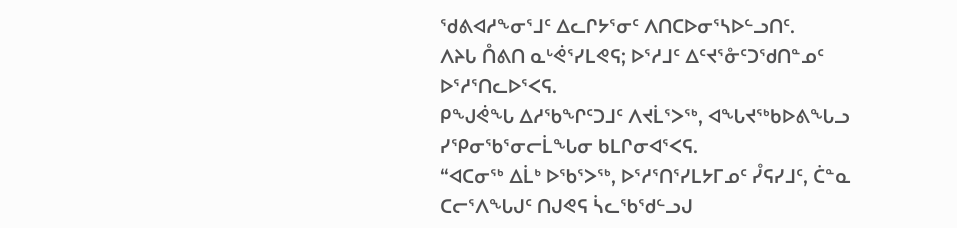ᖁᕕᐊᓱᖕᓂᕐᒧᑦ ᐃᓚᒋᔭᕐᓂᑦ ᐱᑎᑕᐅᓂᕐᓴᐅᓪᓗᑎᑦ.
ᐱᔨᒐ ᑍᕕᑎ ᓇᒡᕚᕐᓯᒪᕙᕋ; ᐅᕐᓱᒧᑦ ᐃᑦᔪᕐᓁᑦᑐᖁᑎᓐᓄᑦ ᐅᕐᓱᕐᑎᓚᐅᕐᐸᕋ.
ᑭᖑᕚᖓ ᐃᓱᖃᖏᑦᑐᒧᑦ ᐱᔪᒫᕐᐳᖅ, ᐊᖓᔪᖅᑲᐅᕕᖓᓗ ᓯᕿᓂᖃᕐᓂᓕᒫᖓᓂ ᑲᒪᒋᓂᐊᕐᐸᕋ.
“ᐊᑕᓂᖅ ᐃᒫᒃ ᐅᖃᕐᐳᖅ, ᐅᕐᓱᕐᑎᕐᓯᒪᔭᒥᓄᑦ ᓮᕋᓯᒧᑦ, ᑖᓐᓇ ᑕᓕᕐᐱᖓᒍᑦ ᑎᒍᕙᕋ ᓵᓚᖃᖁᓪᓗᒍ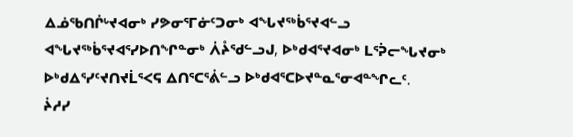ᐃᓅᖃᑎᒌᒡᔪᐊᓂᒃ ᓯᕗᓂᕐᒥᓃᑦᑐᓂᒃ ᐊᖓᔪᖅᑳᕐᔪᐊᓪᓗ ᐊᖓᔪᖅᑳᕐᔪᐊᕐᓯᐅᑎᖏᓐᓂᒃ ᐲᔧᖁᓪᓗᒍ, ᐅᒃᑯᐊᕐᔪᐊᓂᒃ ᒪᕐᕉᓕᖓᔪᓂᒃ ᐅᒃᑯᐃᕐᓯᑦᔪᑎᔪᒫᕐᐸᕋ ᐃᑎᕐᑕᕐᕖᓪᓗ ᐅᒃᑯᐊᕐᑕᐅᔪᓐᓇᕐᓂᐊᓐᖏᓚᑦ.
ᔩᓱᓯ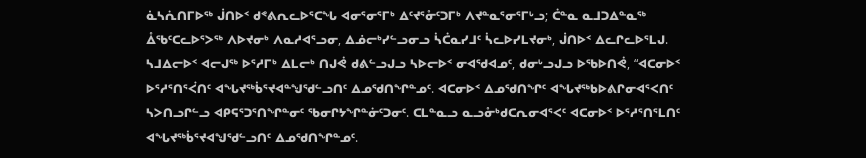ᓈᓴᕇᑎᒥᐅᖅ ᒎᑎᐅᑉ ᑯᕝᕕᕆᓚᐅᕐᑕᖓ ᐊᓂᕐᓂᕐᒥᒃ ᐃᑦᔪᕐᓁᑦᑐᒥᒃ ᐱᔪᓐᓇᕐᓂᕐᒥᒡᓗ; ᑖᓐᓇ ᓇᒧᑐᐃᓐᓇᖅ ᐂᖃᑦᑕᓚᐅᕐᐳᖅ ᐱᐅᔪᓂᒃ ᐱᓇᓱᐊᕐᓗᓂ, ᐃᓅᓕᒃᓯᓪᓗᓂᓗ ᓵᑖᓇᓯᒧᑦ ᓵᓚᐅᓯᒪᔪᓂᒃ, ᒎᑎᐅᑉ ᐃᓚᒋᓚᐅᕐᒪᒍ.
ᓴᒧᐃᓕᐅᑉ ᐊᓕᒍᖅ ᐅᕐᓱᒥᒃ ᐃᒪᓕᒃ ᑎᒍᕚ ᑯᕕᓪᓗᒍᓗ ᓴᐅᓕᐅᑉ ᓂᐊᖁᐊᓄᑦ, ᑯᓂᒡᓗᒍᓗ ᐅᖃᐅᑎᕚ, “ᐊᑕᓂᐅᑉ ᐅᕐᓱᕐᑎᕐᐹᑎᑦ ᐊᖓᔪᖅᑳᕐᔪᐊᓐᖑᖁᓪᓗᑎᑦ ᐃᓄᖁᑎᖏᓐᓄᑦ. ᐊᑕᓂᐅᑉ ᐃᓄᖁᑎᖏᑦ ᐊᖓᔪᖅᑲᐅᕕᒋᓂᐊᕐᐸᑎᑦ ᓴᐳᑎᓗᒋᓪᓗ ᐊᑭᕋᕐᑐᕐᑎᖏᓐᓂᑦ ᖃᓂᒋᔭᖏᓐᓃᑦᑐᓂᑦ. ᑕᒪᓐᓇᓗ ᓇᓗᓁᒃᑯᑕᕆᓂᐊᕐᐸᑦ ᐊᑕᓂᐅᑉ ᐅᕐᓱᕐᑎᕐᒪᑎᑦ ᐊᖓᔪᖅᑳᕐᔪᐊᖑᖁᓪᓗᑎᑦ ᐃᓄᖁᑎᖏᓐᓄᑦ.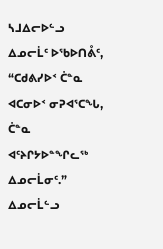ᓴᒧᐃᓕᐅᓪᓗ ᐃᓄᓕᒫᑦ ᐅᖃᐅᑎᕔᑦ, “ᑕᑯᕕᓯᐅᑉ ᑖᓐᓇ ᐊᑕᓂᐅᑉ ᓂᕈᐊᕐᑕᖓ, ᑖᓐᓇ ᐊᑦᔨᒋᔭᐅᓐᖏᓚᖅ ᐃᓄᓕᒫᓂᑦ.” ᐃᓄᓕᒫᓪᓗ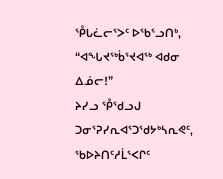ᕾᒐᓛᓕᕐᐳᑦ ᐅᖃᕐᓗᑎᒃ, “ᐊᖓᔪᖅᑳᕐᔪᐊᖅ ᐊᑯᓂ ᐃᓅᓕ!”
ᔨᓯᓗ ᕾᖁᓗᒍ ᑐᓂᕐᕈᓯᕆᐊᕐᑐᖁᔭᒃᓴᕆᕙᑦ, ᖃᐅᔨᑎᑦᓱᒫᕐᐸᒋᑦ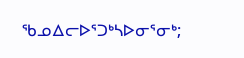ᖃᓄᐃᓕᐅᕐᑐᒃᓴᐅᓂᕐᓂᒃ;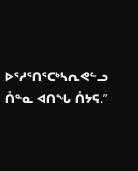ᐅᕐᓱᕐᑎᕐᑕᒃᓴᕆᕙᓪᓗ ᑍᓐᓇ ᐊᑎᖓ ᑍᔭᕋ.”